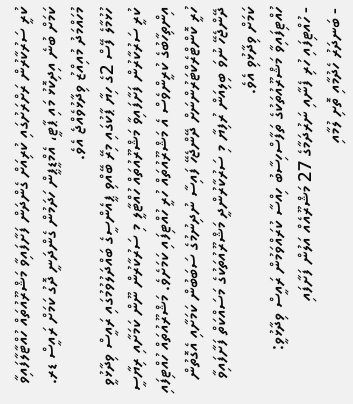ކުރީ ސަރުކާރުން ރަށްރަށުގައި ކުރިއަށް ގެންދަން ފަށާފައިވާ މަޝްރޫއުތައް ހުއްޓާލާފައިވާ ކަމަށް ބުނެ އިދިކޮޅު މައި ޕާޓީ، އެމްޑީޕީން ހަދަމުން ގެންދަނީ ދޮގު ކަމަށް ރައީސް ޑރ. މުހައްމަދު މުއިއްޒު ވިދާޅުވެއްޖެ އެވެ.
ހުޅުމާލެ ފޭސް 2ގެ ހިޔާ ޕާކުގައި މިރޭ ބޭއްވި ޕީއެންސީގެ ބައްދަލުވުމުގައި ރައީސް ވިދާޅުވީ ކުރީ ސަރުކާރުން ފަށާފައިވާ މަޝްރޫއުތައް ހުއްޓާލީ މި ސަރުކާރުން ނޫން ކަމަށާއި ރިޔާސީ އިންތިހާބުގެ ކުރީންވެސް އެ މަޝްރޫއުތައް ހުރީ ހުއްޓިފައި ކަމަށެވެ. މަޝްރޫއުތައް ހުއްޓިފައި ހުރީ ކޮންޓްރެކްޓަރުންނަށް ދޭންޖެހޭ ފައިސާ ނުދިނުމުގެ ސަބަބުން ކަމަށާއި އެގޮތުން ދޭންޖެހޭ ނުވަ ބިލިއަން ރުފިޔާ މި ސަރުކާރުންދީ މަޝްރޫއުތަކުގެ މަސައްކަތް ފަށާފައިވާ ކަމަށް ވިދާޅުވި އެވެ.
ހުއްޓިފައިވާ މަޝްރޫއުތަކުގެ ތަފާސްހިސާބު ހިއްސާ ކުރައްވަމުން ރައީސް ވިދާޅުވީ:
- ހުއްޓިފައި ހުރި ފެނާއި ނަރުދަމާގެ 27 މަޝްރޫއެއް އަލުން ފަށާފައި
- ބަނދަރު ހެދުމާއި ތޮށި ލުމާއި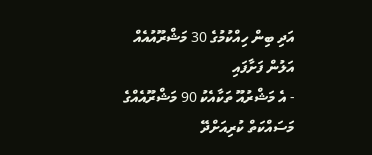އަދި ބިން ހިއްކުމުގެ 30 މަޝްރޫއުއެއް އަލުން ފަށާފައި
- އެ މަޝްރުއޫ ތަކާއެކު 90 މަޝްރޫއެއްގެ މަސައްކަތް ކުރިއަށްދޭ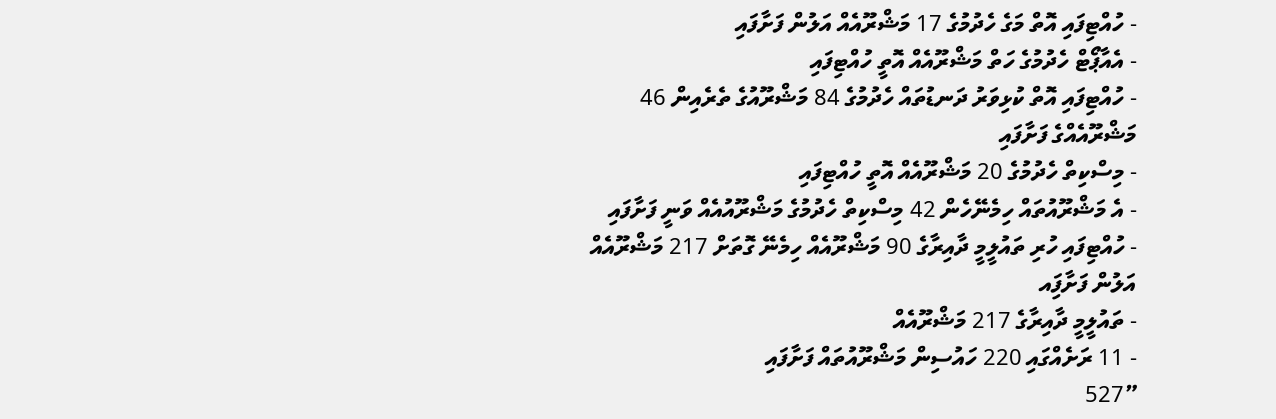- ހުއްޓިފައި އޮތް މަގެ ހެދުމުގެ 17 މަޝްރޫއެއް އަލުން ފަށާފައި
- އެއާޕޯޓް ހެދުމުގެ ހަތް މަޝްރޫއެއް އޮތީ ހުއްޓިފައި
- ހުއްޓިފައި އޮތް ކުޅިވަރު ދަނޑުތައް ހެދުމުގެ 84 މަޝްރޫއުގެ ތެރެއިން 46 މަޝްރޫއެއްގެ ފަށާފައި
- މިސްކިތް ހެދުމުގެ 20 މަޝްރޫއެއް އޮތީ ހުއްޓިފައި
- އެ މަޝްރޫއުތައް ހިމެނޭހެން 42 މިސްކިތް ހެދުމުގެ މަޝްރޫއުއެއް ވަނީ ފަށާފައި
- ހުއްޓިފައި ހުރި ތައުލީމީ ދާއިރާގެ 90 މަޝްރޫއެއް ހިމެނޭ ގޮތަށް 217 މަޝްރޫއެއް އަލުން ފަށާފަިއ
- ތައުލީމީ ދާއިރާގެ 217 މަޝްރޫއެއް
- 11 ރަށެއްގައި 220 ހައުސިން މަޝްރޫއުތައް ފަށާފައި
”527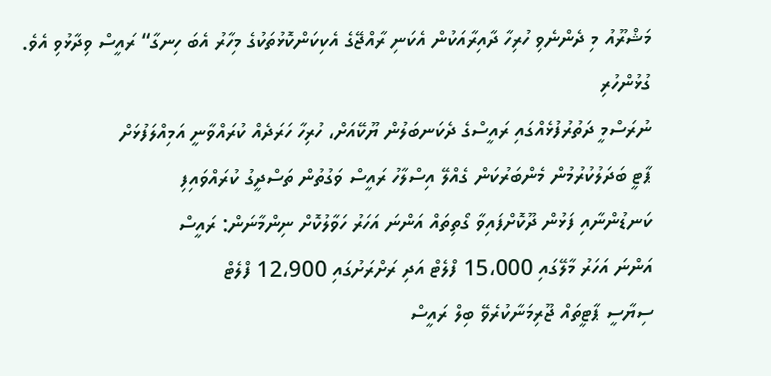މަޝްރޫއު މި ދެންނެވި ހުރިހާ ދާއިރާއަކުން އެކަނި ރާއްޖޭގެ އެކިކަންކޮޅުތަކުގެ މިހާރު އެބަ ހިނގާ“ ރައީސް ވިދާޅުވި އެވެ.
ގުޅުންހުރި
ނުރަސްމީ ދަތުރުފުޅެއްގައި ރައީސްގެ ދެކަނބަލުން ޔޫކޭއަށް، ހުރިހާ ހަރަދެއް ކުރައްވާނީ އަމިއްލަފުޅަށް
ޕާޓީ ބަދަލުކުރުމުން މެންބަރުކަން ގެއްލޭ އިސްލާހު ރައީސް ވަގުތުން ތަސްދީގު ކުރައްވައިފި
ކަނޑުންނާއި ފަޅުން ދޫކޮށްފައިވާ ގޯތިތައް އަންނަ އަހަރު ހަވާލުކޮށް ނިންމާނަން: ރައީސް
އަންނަ އަހަރު މާލޭގައި 15،000 ފްލެޓް އަދި ރަށްރަށުގައި 12،900 ފްލެޓް
ސިޔާސީ ޕާޓީތައް ޖޫރިމަނާކުރެވޭ ބިލް ރައީސް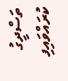ތަސްދީގު ކުރައްވައިފި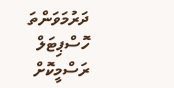ދަރުމަވަންތަ ހޮސްޕިޓަލް ރަސްމީކޮށް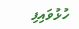ހުޅުވައިފި